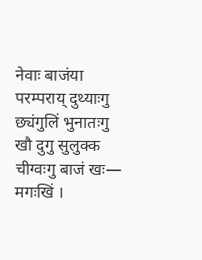नेवाः बाजंया परम्पराय् दुथ्याःगु छ्यंगुलिं भुनातःगु खौ दुगु सुलुक्क चीग्वःगु बाजं खः— मगःखिं ।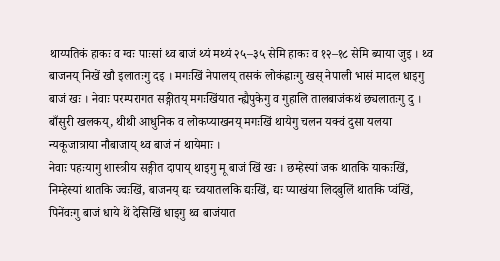थाय्पतिकं हाकः व ग्वः पाःसां थ्व बाजं थ्यं मथ्यं २५–३५ सेमि हाकः व १२–१८ सेमि ब्याया जुइ । थ्व बाजनय् निखें खौ इलातःगु दइ । मगःखिं नेपालय् तसकं लोकंह्वाःगु खस् नेपाली भासं मादल धाइगु बाजं खः । नेवाः परम्परागत सङ्गीतय् मगःखिंयात न्ह्यैपुकेगु व गुहालि तालबाजंकथं छ्यलातःगु दु । बाँसुरी खलकय्, थीथी आधुनिक व लोकप्याखनय् मगःखिं थायेगु चलन यक्वं दुसा यलया न्यकूजात्राया नौबाजाय् थ्व बाजं नं थायेमाः ।
नेवाः पहःयागु शास्त्रीय सङ्गीत दापाय् थाइगु मू बाजं खिं खः । छम्हेस्यां जक थातकि याकःखिं, निम्हेस्यां थातकि ज्वःखिं, बाजनय् द्यः च्वयातलकि द्यःखिं, द्यः प्याखंया लिदबुलिं थातकि प्वंखिं, पिनेंवःगु बाजं धाये थें देसिखिं धाइगु थ्व बाजंयात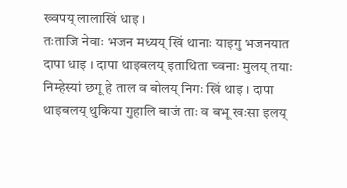ख्वपय् लालाखिं धाइ ।
तःताजि नेवाः भजन मध्यय् खिं थानाः याइगु भजनयात दापा धाइ । दापा थाइबलय् इताथिता च्वनाः मुलय् तयाः निम्हेस्यां छगू हे ताल व बोलय् निगः खिं थाइ । दापा थाइबलय् थुकिया गुहालि बाजं ताः व बभू खःसा इलय्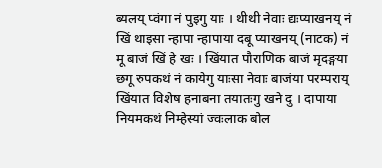ब्यलय् प्वंगा नं पुइगु याः । थीथी नेवाः द्यःप्याखनय् नं खिं थाइसा न्हापा न्हापाया दबू प्याखनय् (नाटक) नं मू बाजं खिं हे खः । खिंयात पौराणिक बाजं मृदङ्गया छगू रुपकथं नं कायेगु याःसा नेवाः बाजंया परम्पराय् खिंयात विशेष हनाबना तयातःगु खने दु । दापाया नियमकथं निम्हेस्यां ज्वःलाक बोल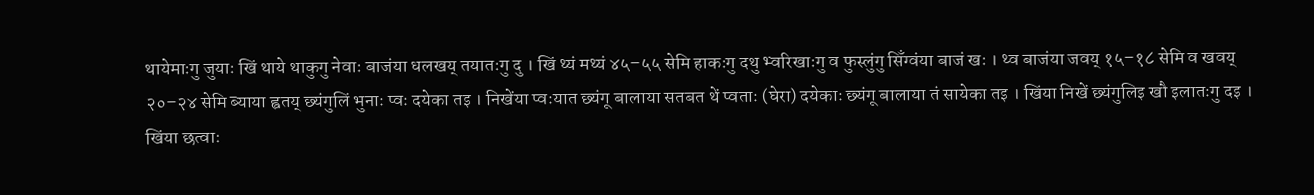थायेमाःगु जुयाः खिं थाये थाकुगु नेवाः बाजंया धलखय् तयातःगु दु । खिं थ्यं मथ्यं ४५–५५ सेमि हाकःगु दथु भ्वरिखाःगु व फुस्लुंगु सिँग्वंया बाजं खः । थ्व बाजंया जवय् १५–१८ सेमि व खवय् २०–२४ सेमि ब्याया ह्वतय् छ्यंगुलिं भुनाः प्वः दयेका तइ । निखेंया प्वःयात छ्यंगू बालाया सतबत थें प्वताः (घेरा) दयेकाः छ्यंगू बालाया तं सायेका तइ । खिंया निखें छ्यंगुलिइ खौ इलातःगु दइ ।
खिंया छत्वाः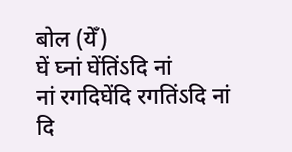बोल (येँ)
घें घ्नां घेंतिंऽदि नां
नां रगदिघेंदि रगतिंऽदि नां
दि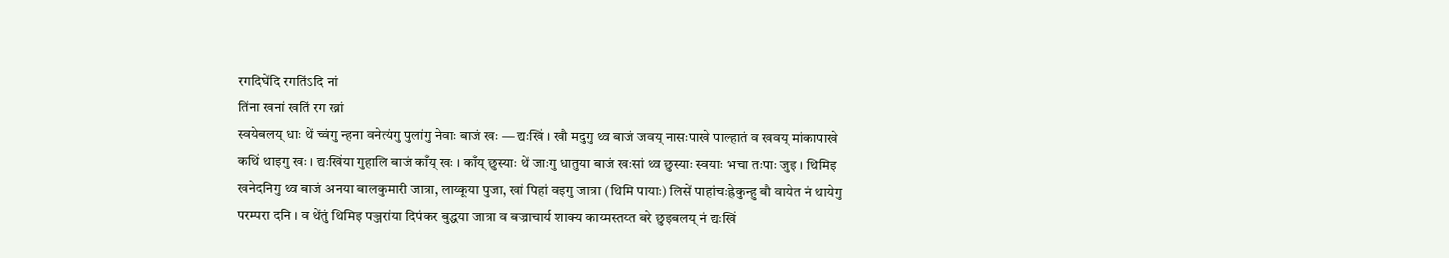रगदिघेंदि रगतिंऽदि नां
तिंना खनां खतिं रग ख्नां
स्वयेबलय् धाः थें च्वंगु न्हना वनेत्यंगु पुलांगु नेवाः बाजं खः — द्यःखिं । खौ मदुगु थ्व बाजं जवय् नासःपाखे पाल्हातं व खवय् मांकापाखे कथिं थाइगु खः । द्यःखिंया गुहालि बाजं काँय् खः । काँय् छुस्याः थें जाःगु धातुया बाजं खःसां थ्व छुस्याः स्वयाः भचा तःपाः जुइ । थिमिइ खनेदनिगु थ्व बाजं अनया बालकुमारी जात्रा, लाय्कूया पुजा, खां पिहां वइगु जात्रा (थिमि पायाः) लिसें पाहांचःह्रेकुन्हु बौ वायेत नं थायेगु परम्परा दनि । व थेंतुं थिमिइ पञ्जरांया दिपंकर बुद्धया जात्रा व बज्राचार्य शाक्य काय्मस्तय्त बरे छुइबलय् नं द्यःखिं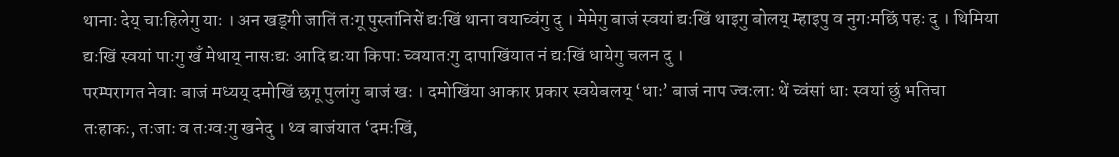थानाः देय् चाःहिलेगु याः । अन खड्गी जातिं तःगू पुस्तांनिसें द्यःखिं थाना वयाच्वंगु दु । मेमेगु बाजं स्वयां द्यःखिं थाइगु बोलय् म्हाइपु व नुगःमछिं पहः दु । थिमिया द्यःखिं स्वयां पाःगु खँ मेथाय् नासःद्यः आदि द्यःया किपाः च्वयातःगु दापाखिंयात नं द्यःखिं धायेगु चलन दु ।
परम्परागत नेवाः बाजं मध्यय् दमोखिं छगू पुलांगु बाजं खः । दमोखिंया आकार प्रकार स्वयेबलय् ‘धाः’ बाजं नाप ज्वःलाः थें च्वंसां धाः स्वयां छुं भतिचा तःहाकः, तःजाः व तःग्वःगु खनेदु । थ्व बाजंयात ‘दमःखिं,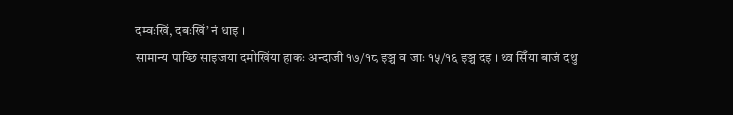दम्वःखिं, दबःखिं’ नं धाइ ।
सामान्य पाय्छि साइजया दमोखिंया हाकः अन्दाजी १७/१८ इञ्च व जाः १५/१६ इञ्च दइ । थ्व सिँया बाजं दथु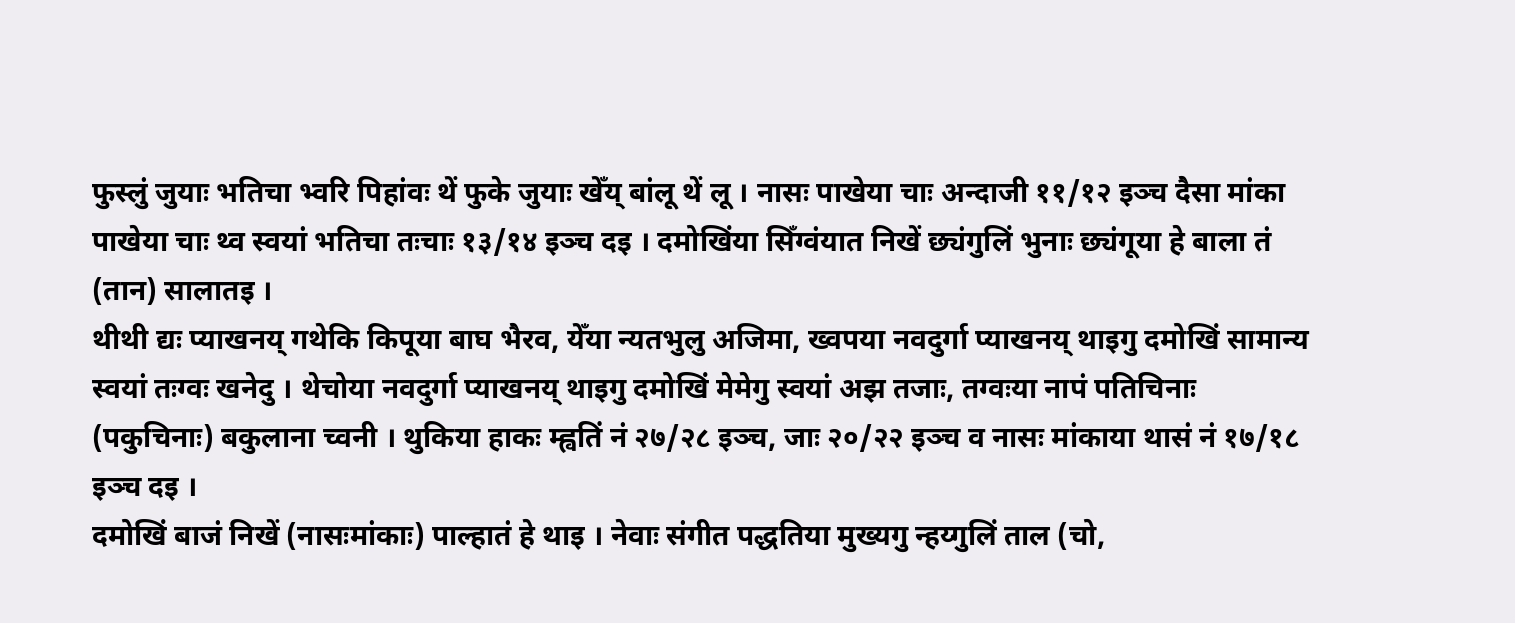फुस्लुं जुयाः भतिचा भ्वरि पिहांवः थें फुके जुयाः खेँय् बांलू थें लू । नासः पाखेया चाः अन्दाजी ११/१२ इञ्च दैसा मांका पाखेया चाः थ्व स्वयां भतिचा तःचाः १३/१४ इञ्च दइ । दमोखिंया सिँग्वंयात निखें छ्यंगुलिं भुनाः छ्यंगूया हे बाला तं (तान) सालातइ ।
थीथी द्यः प्याखनय् गथेकि किपूया बाघ भैरव, येँया न्यतभुलु अजिमा, ख्वपया नवदुर्गा प्याखनय् थाइगु दमोखिं सामान्य स्वयां तःग्वः खनेदु । थेचोया नवदुर्गा प्याखनय् थाइगु दमोखिं मेमेगु स्वयां अझ तजाः, तग्वःया नापं पतिचिनाः (पकुचिनाः) बकुलाना च्वनी । थुकिया हाकः म्ह्वतिं नं २७/२८ इञ्च, जाः २०/२२ इञ्च व नासः मांकाया थासं नं १७/१८ इञ्च दइ ।
दमोखिं बाजं निखें (नासःमांकाः) पाल्हातं हे थाइ । नेवाः संगीत पद्धतिया मुख्यगु न्हय्गुलिं ताल (चो,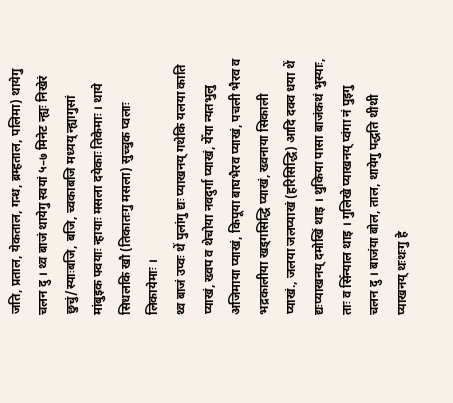जति, प्रताल, येकताल, गन्ध, ब्रम्हताल, पलिमा) थायेगु चलन दु । थ्व बाजं थायेगु स्वयां ५–७ मिनेट न्ह्यः निखेरं छुचुं/स्याःबजि, बजि, च्वकाबजि मध्यय् न्ह्यागुसां मांबुइक फ्वयाः न्हायाः मसला दयेकाः तिकेमाः । थाये सिधलकि खौ (तिकातःगु मसला) सुच्चुक प्वलाः लिकायेमाः ।
थ्व बाजं उप्वः थें पुलांगु द्यः प्याखनय् गथेकि यलया काति प्याखं, ख्वप व थेचोया नवदुर्गा प्याखं, येँया न्यतभुलु अजिमाया प्याखं, किपूया बाघभैरव प्याखं, पचली भैरव व भद्रकालीया खड्गसिद्धि प्याखं, ख्वनाया सिकाली प्याखं., जलया जलप्याखं (हरिसिद्धि) आदि दक्व धया थें द्यःप्याखनय् दमोखिं थाइ । थुकिया पासा बाजंकथं भुस्याः, ताः व सिँन्याल थाइ । गुलिखे प्याखनय् प्वंगा नं पुइगु चलन दु । बाजंया बोल, ताल, थायेगु पद्धति थीथी प्याखनय् थःथःगु हे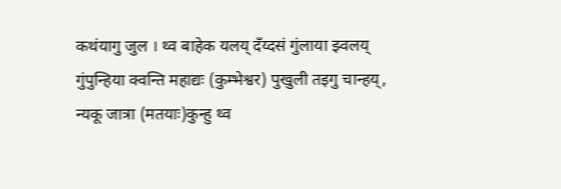कथंयागु जुल । थ्व बाहेक यलय् दँय्दसं गुंलाया झ्वलय् गुंपुन्हिया क्वन्ति महाद्यः (कुम्भेश्वर) पुखुली तइगु चान्हय्, न्यकू जात्रा (मतयाः)कुन्हु थ्व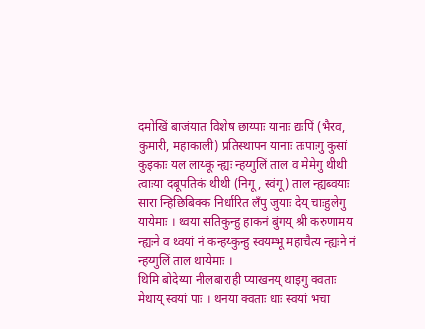दमोखिं बाजंयात विशेष छाय्पाः यानाः द्यःपिं (भैरव, कुमारी, महाकाली) प्रतिस्थापन यानाः तःपाःगु कुसां कुइकाः यल लाय्कू न्ह्यः न्हय्गुलिं ताल व मेमेगु थीथी त्वाःया दबूपतिकं थीथी (निगू, स्वंगू) ताल न्ह्यब्वयाः सारा न्हिछिबिक्क निर्धारित लँपु जुयाः देय् चाःहुलेगु यायेमाः । थ्वया सतिकुन्हु हाकनं बुंगय् श्री करुणामय न्ह्यःने व थ्वयां नं कन्हय्कुन्हु स्वयम्भू महाचैत्य न्ह्यःने नं न्हय्गुलिं ताल थायेमाः ।
थिमि बोदेय्या नीलबाराही प्याखनय् थाइगु क्वताः मेथाय् स्वयां पाः । थनया क्वताः धाः स्वयां भचा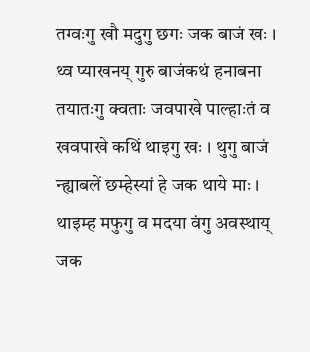तग्वःगु खौ मदुगु छगः जक बाजं खः । थ्व प्याखनय् गुरु बाजंकथं हनाबना तयातःगु क्वताः जवपाखे पाल्हाःतं व खवपाखे कथिं थाइगु खः । थुगु बाजं न्ह्याबलें छम्हेस्यां हे जक थाये माः । थाइम्ह मफुगु व मदया वंगु अवस्थाय् जक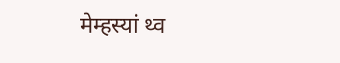मेम्हस्यां थ्व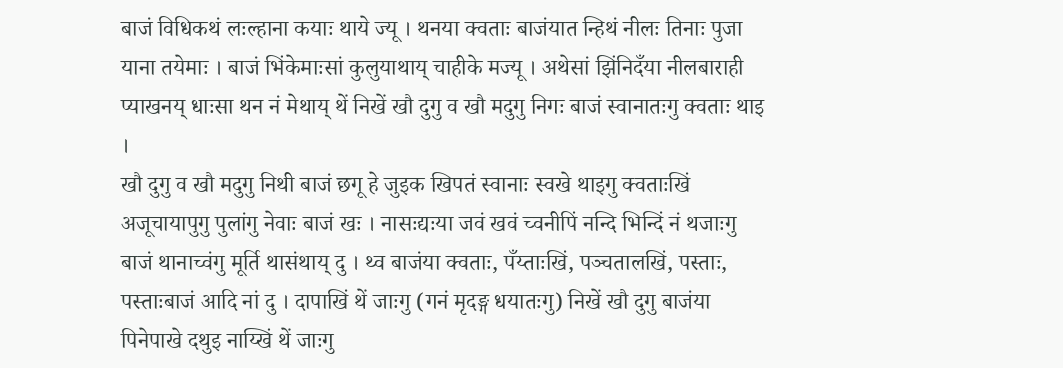बाजं विधिकथं लःल्हाना कयाः थाये ज्यू । थनया क्वताः बाजंयात न्हिथं नीलः तिनाः पुजा याना तयेमाः । बाजं भिंकेमाःसां कुलुयाथाय् चाहीके मज्यू । अथेसां झिंनिदँया नीलबाराही प्याखनय् धाःसा थन नं मेथाय् थें निखें खौ दुगु व खौ मदुगु निगः बाजं स्वानातःगु क्वताः थाइ ।
खौ दुगु व खौ मदुगु निथी बाजं छगू हे जुइक खिपतं स्वानाः स्वखे थाइगु क्वताःखिं अजूचायापुगु पुलांगु नेवाः बाजं खः । नासःद्यःया जवं खवं च्वनीपिं नन्दि भिन्दिं नं थजाःगु बाजं थानाच्वंगु मूर्ति थासंथाय् दु । थ्व बाजंया क्वताः, पँय्ताःखिं, पञ्चतालखिं, पस्ताः, पस्ताःबाजं आदि नां दु । दापाखिं थें जाःगु (गनं मृदङ्ग धयातःगु) निखें खौ दुगु बाजंया पिनेपाखे दथुइ नाय्खिं थें जाःगु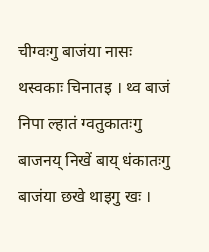चीग्वःगु बाजंया नासः थस्वकाः चिनातइ । थ्व बाजं निपा ल्हातं ग्वतुकातःगु बाजनय् निखें बाय् धंकातःगु बाजंया छखे थाइगु खः ।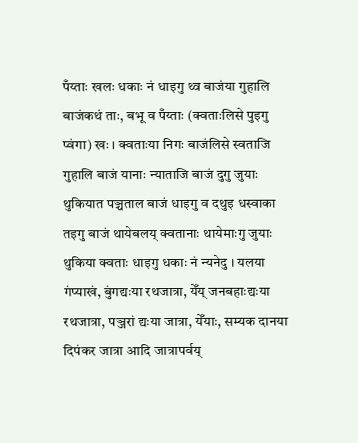पँय्ताः खलः धकाः नं धाइगु थ्व बाजंया गुहालि बाजंकथं ताः, बभू व पँय्ताः (क्वताःलिसे पुइगु प्वंगा) खः । क्वताःया निगः बाजंलिसे स्वताजि गुहालि बाजं यानाः न्याताजि बाजं दुगु जुयाः थुकियात पञ्चताल बाजं धाइगु व दथुइ धस्वाका तइगु बाजं थायेबलय् क्वतानाः थायेमाःगु जुयाः थुकिया क्वताः धाइगु धकाः नं न्यनेदु । यलया गंप्याखं, बुंगद्यःया रथजात्रा, येँय् जनबहाःद्यःया रथजात्रा, पञ्जरां द्यःया जात्रा, येँयाः, सम्यक दानया दिपंकर जात्रा आदि जात्रापर्वय्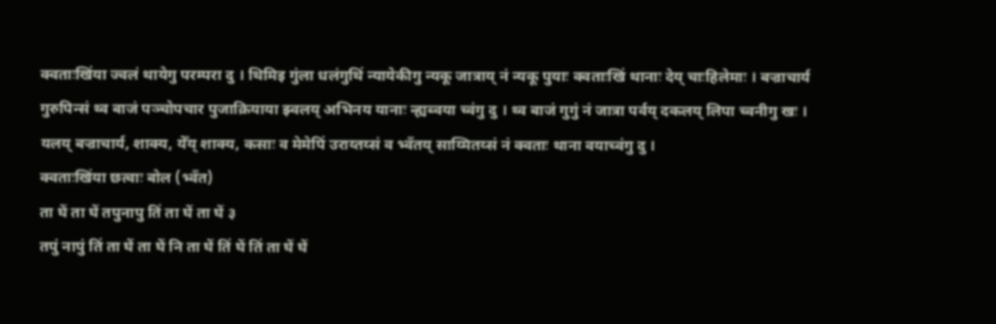क्वताःखिंया ज्वलं थायेगु परम्परा दु । थिमिइ गुंला धलंगुथिं न्यायेकीगु न्यकू जात्राय् नं न्यकू पुयाः क्वताःखिं थानाः देय् चाःहिलेमाः । बज्राचार्य गुरुपिन्सं थ्व बाजं पञ्चोपचार पुजाक्रियाया झ्वलय् अभिनय यानाः न्ह्यब्वया च्वंगु दु । थ्व बाजं गुगुं नं जात्रा पर्वय् दकलय् लिपा च्वनीगु खः । यलय् बज्राचार्य, शाक्य, येँय् शाक्य, कसाः व मेमेपिं उराय्तय्सं व भ्वँतय् साय्मितय्सं नं क्वताः थाना वयाच्वंगु दु ।
क्वताःखिंया छत्वाः बोल (भ्वँत)
ता घें ता घें तपुनापु तिं ता घें ता घें ३
तपुं नापुं तिं ता घें ता घें नि ता घें तिं घें तिं ता घें घें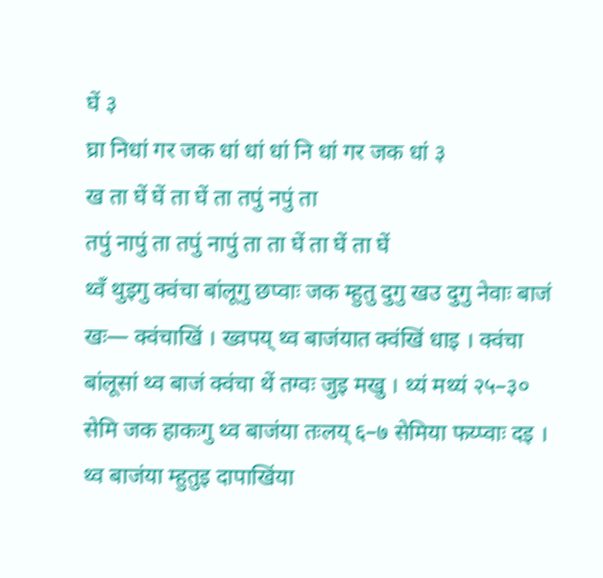घें ३
घ्रा निधां गर जक धां धां धां नि धां गर जक धां ३
ख ता घें घें ता घें ता तपुं नपुं ता
तपुं नापुं ता तपुं नापुं ता ता घें ता घें ता घें
थ्वँ थुइगु क्वंचा बांलूगु छप्वाः जक म्हुतु दुगु खउ दुगु नेवाः बाजं खः— क्वंचाखिं । ख्वपय् थ्व बाजंयात क्वंखिं धाइ । क्वंचा बांलूसां थ्व बाजं क्वंचा थें तग्वः जुइ मखु । थ्यं मथ्यं २५–३० सेमि जक हाकःगु थ्व बाजंया तःलय् ६–७ सेमिया फय्प्वाः दइ । थ्व बाजंया म्हुतुइ दापाखिंया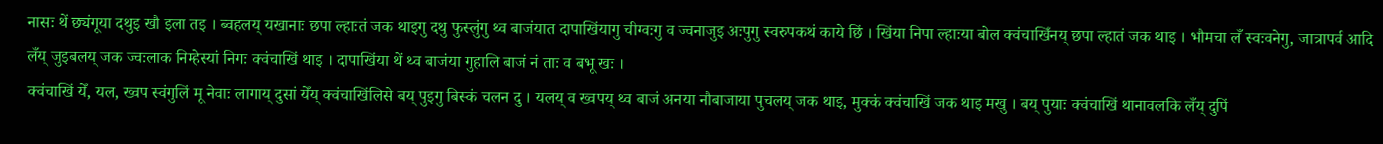नासः थें छ्यंगूया दथुइ खौ इला तइ । ब्वहलय् यखानाः छपा ल्हाःतं जक थाइगु दथु फुस्लुंगु थ्व बाजंयात दापाखिंयागु चीग्वःगु व ज्वनाजुइ अःपुगु स्वरुपकथं काये छिं । खिंया निपा ल्हाःया बोल क्वंचाखिँनय् छपा ल्हातं जक थाइ । भौमचा लँ स्वःवनेगु, जात्रापर्व आदि लँय् जुइबलय् जक ज्वःलाक निम्हेस्यां निगः क्वंचाखिं थाइ । दापाखिंया थें थ्व बाजंया गुहालि बाजं नं ताः व बभू खः ।
क्वंचाखिं येँ, यल, ख्वप स्वंगुलिं मू नेवाः लागाय् दुसां येँय् क्वंचाखिंलिसे बय् पुइगु बिस्कं चलन दु । यलय् व ख्वपय् थ्व बाजं अनया नौबाजाया पुचलय् जक थाइ, मुक्कं क्वंचाखिं जक थाइ मखु । बय् पुयाः क्वंचाखिं थानावलकि लँय् दुपिं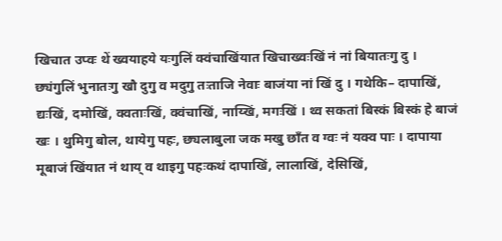खिचात उप्वः थें ख्वयाहये यःगुलिं क्वंचाखिंयात खिचाख्वःखिं नं नां बियातःगु दु ।
छ्यंगुलिं भुनातःगु खौ दुगु व मदुगु तःताजि नेवाः बाजंया नां खिं दु । गथेकि– दापाखिं, द्यःखिं, दमोखिं, क्वताःखिं, क्वंचाखिं, नाय्खिं, मगःखिं । थ्व सकतां बिस्कं बिस्कं हे बाजं खः । थुमिगु बोल, थायेगु पहः, छ्यलाबुला जक मखु छाँत व ग्वः नं यक्व पाः । दापाया मूबाजं खिंयात नं थाय् व थाइगु पहःकथं दापाखिं, लालाखिं, देसिखिं,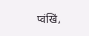प्वंखिं,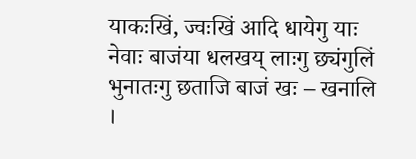याकःखिं, ज्वःखिं आदि धायेगु याः
नेवाः बाजंया धलखय् लाःगु छ्यंगुलिं भुनातःगु छताजि बाजं खः – खनालि ।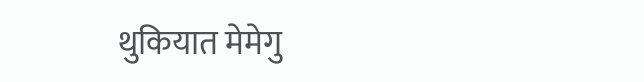थुकियात मेमेगु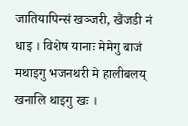जातियापिन्सं खञ्जरी, खैंजडी नं धाइ । विशेष यानाः मेमेगु बाजं मथाइगु भजनथरी मे हालीबलय् खनालि थाइगु खः ।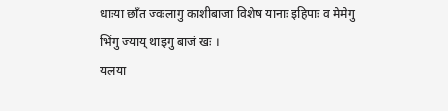धाःया छाँत ज्वःलागु काशीबाजा विशेष यानाः इहिपाः व मेमेगु भिंगु ज्याय् थाइगु बाजं खः ।
यलया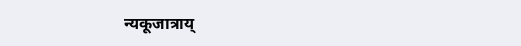न्यकूजात्राय्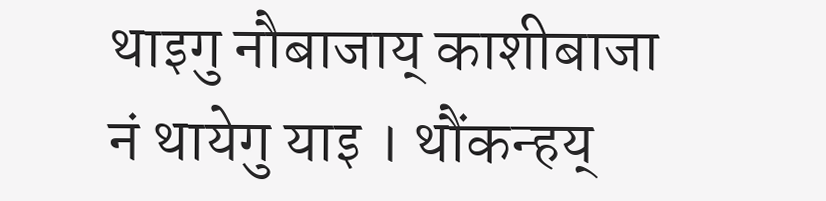थाइगु नौबाजाय् काशीबाजा नं थायेगु याइ । थौंकन्हय्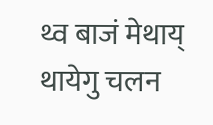थ्व बाजं मेथाय् थायेगु चलन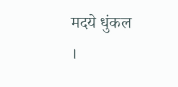मदये धुंकल ।